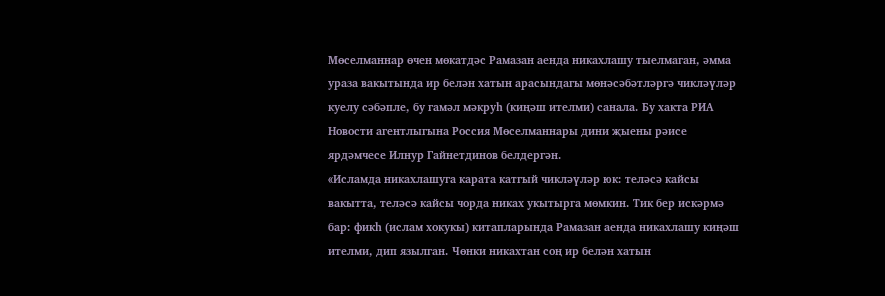Мөселманнар өчен мөкатдәс Рамазан аенда никахлашу тыелмаган, әмма ураза вакытында ир белән хатын арасындагы мөнәсәбәтләргә чикләүләр куелу сәбәпле, бу гамәл мәкруһ (киңәш ителми) санала. Бу хакта РИА Новости агентлыгына Россия Мөселманнары дини җыены рәисе ярдәмчесе Илнур Гайнетдинов белдергән.
«Исламда никахлашуга карата катгый чикләүләр юк: теләсә кайсы вакытта, теләсә кайсы чорда никах укытырга мөмкин. Тик бер искәрмә бар: фикһ (ислам хокукы) китапларында Рамазан аенда никахлашу киңәш ителми, дип язылган. Чөнки никахтан соң ир белән хатын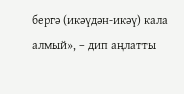бергә (икәүдән-икәү) кала алмый», – дип аңлатты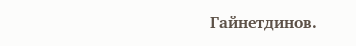Гайнетдинов.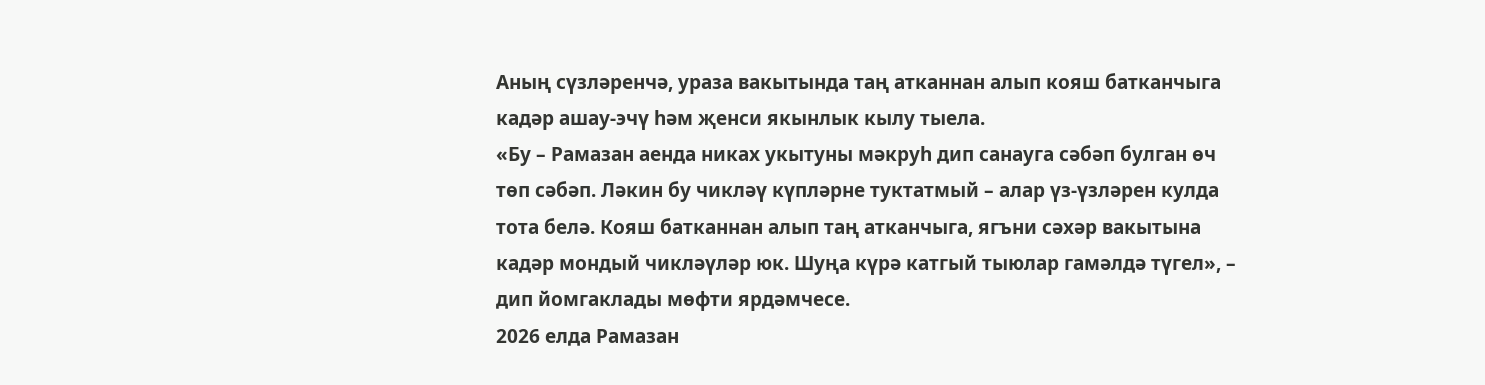Аның сүзләренчә, ураза вакытында таң атканнан алып кояш батканчыга кадәр ашау-эчү һәм җенси якынлык кылу тыела.
«Бу – Рамазан аенда никах укытуны мәкруһ дип санауга сәбәп булган өч төп сәбәп. Ләкин бу чикләү күпләрне туктатмый – алар үз-үзләрен кулда тота белә. Кояш батканнан алып таң атканчыга, ягъни сәхәр вакытына кадәр мондый чикләүләр юк. Шуңа күрә катгый тыюлар гамәлдә түгел», – дип йомгаклады мөфти ярдәмчесе.
2026 елда Рамазан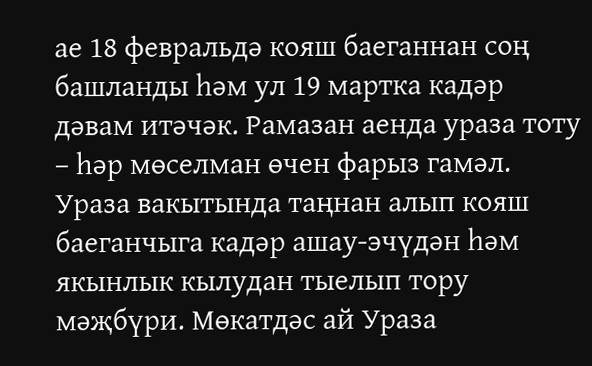ае 18 февральдә кояш баеганнан соң башланды һәм ул 19 мартка кадәр дәвам итәчәк. Рамазан аенда ураза тоту – һәр мөселман өчен фарыз гамәл. Ураза вакытында таңнан алып кояш баеганчыга кадәр ашау-эчүдән һәм якынлык кылудан тыелып тору мәҗбүри. Мөкатдәс ай Ураза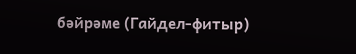бәйрәме (Гайдел-фитыр)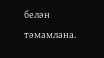белән тәмамлана.